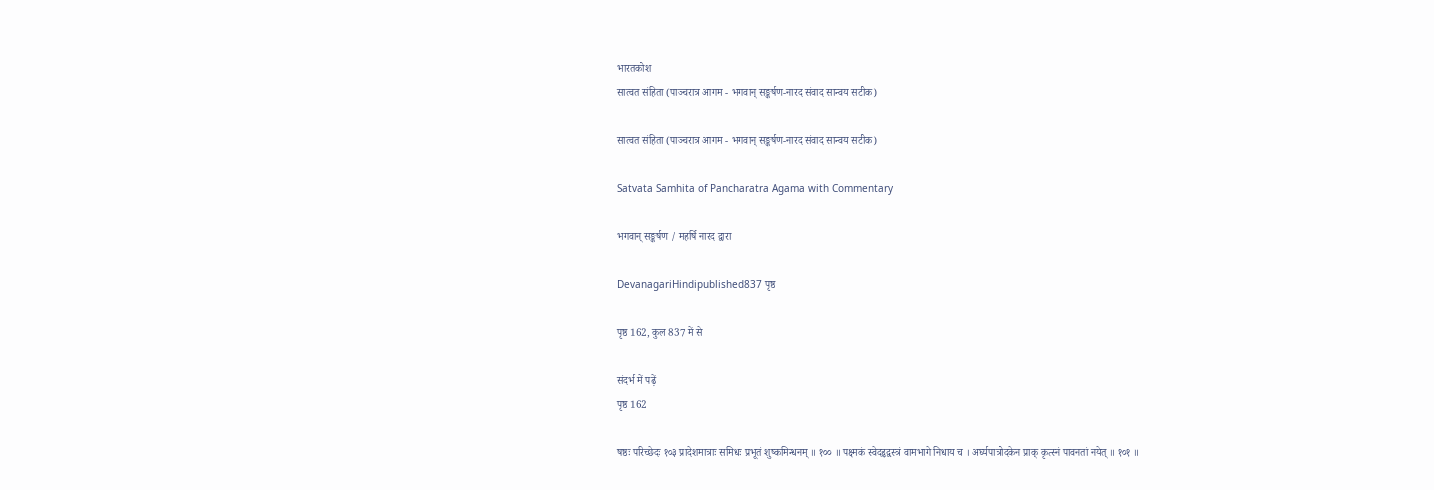भारतकोश
सात्वत संहिता (पाञ्चरात्र आगम - भगवान् सङ्कर्षण-नारद संवाद सान्वय सटीक)

सात्वत संहिता (पाञ्चरात्र आगम - भगवान् सङ्कर्षण-नारद संवाद सान्वय सटीक)

Satvata Samhita of Pancharatra Agama with Commentary

भगवान् सङ्कर्षण / महर्षि नारद द्वारा

DevanagariHindipublished837 पृष्ठ

पृष्ठ 162, कुल 837 में से

संदर्भ में पढ़ें
पृष्ठ 162

षष्ठः परिच्छेदः १०३ प्रादेशमात्राः समिधः प्रभूतं शुष्कमिन्धनम् ॥ १०० ॥ पक्ष्मकं स्वेदहृद्वस्त्रं वामभागे निधाय च । अर्घ्यपात्रोदकेन प्राक् कृत्स्नं पावनतां नयेत् ॥ १०१ ॥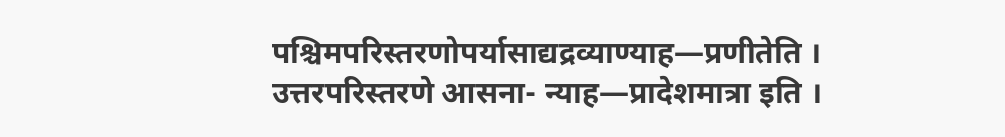पश्चिमपरिस्तरणोपर्यासाद्यद्रव्याण्याह—प्रणीतेति । उत्तरपरिस्तरणे आसना- न्याह—प्रादेशमात्रा इति ।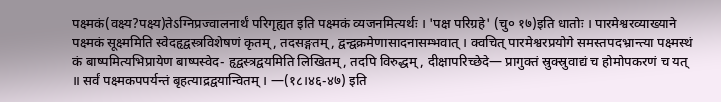पक्ष्मकं(वक्ष्य?पक्ष्य)तेऽग्निप्रज्वालनार्थं परिगृह्यत इति पक्ष्मकं व्यजनमित्यर्थः । 'पक्ष परिग्रहे' (चु० १७)इति धातोः । पारमेश्वरव्याख्याने पक्ष्मकं सूक्ष्ममिति स्वेदहृद्वस्त्रविशेषणं कृतम्, तदसङ्गतम्, द्वन्द्वक्रमेणासादनासम्भवात् । क्वचित् पारमेश्वरप्रयोगे समस्तपदभ्रान्त्या पक्ष्मस्थं कं बाष्पमित्यभिप्रायेण बाष्पस्वेद- हृद्वस्त्रद्वयमिति लिखितम्, तदपि विरुद्धम्, दीक्षापरिच्छेदे— प्रागुक्तं स्रुक्स्रुवाद्यं च होमोपकरणं च यत् ॥ सर्वं पक्ष्मकपपर्यन्तं बृहत्याद्रद्वयान्वितम् । —(१८।४६-४७) इति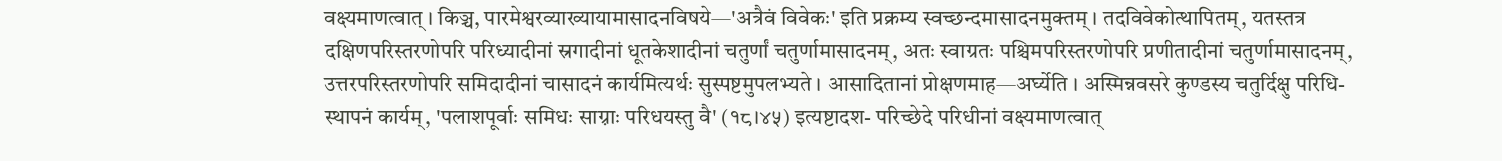वक्ष्यमाणत्वात् । किञ्च, पारमेश्वरव्याख्यायामासादनविषये—'अत्रैवं विवेकः' इति प्रक्रम्य स्वच्छन्दमासादनमुक्तम् । तदविवेकोत्थापितम्, यतस्तत्र दक्षिणपरिस्तरणोपरि परिध्यादीनां स्रगादीनां धूतकेशादीनां चतुर्णां चतुर्णामासादनम्, अतः स्वाग्रतः पश्चिमपरिस्तरणोपरि प्रणीतादीनां चतुर्णामासादनम्, उत्तरपरिस्तरणोपरि समिदादीनां चासादनं कार्यमित्यर्थः सुस्पष्टमुपलभ्यते । आसादितानां प्रोक्षणमाह—अर्घ्येति । अस्मिन्नवसरे कुण्डस्य चतुर्दिक्षु परिधि- स्थापनं कार्यम्, 'पलाशपूर्वाः समिधः साग़्राः परिधयस्तु वै' (१८।४५) इत्यष्टादश- परिच्छेदे परिधीनां वक्ष्यमाणत्वात्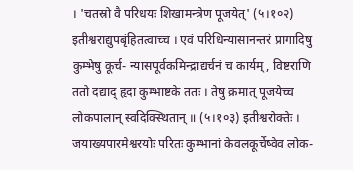। 'चतस्रो वै परिधयः शिखामन्त्रेण पूजयेत्' (५।१०२) इतीश्वराद्युपबृंहितत्वाच्च । एवं परिधिन्यासानन्तरं प्रागादिषु कुम्भेषु कूर्च- न्यासपूर्वकमिन्द्राद्यर्चनं च कार्यम्, विष्टराणि ततो दद्याद् हृदा कुम्भाष्टके ततः । तेषु क्रमात् पूजयेच्च लोकपालान् स्वदिक्स्थितान् ॥ (५।१०३) इतीश्वरोक्तेः । जयाख्यपारमेश्वरयोः परितः कुम्भानां केवलकूर्चेष्वेव लोक-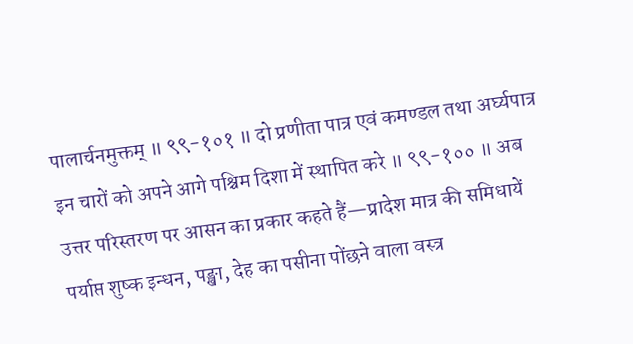पालार्चनमुक्तम् ॥ ९९-१०१ ॥ दो प्रणीता पात्र एवं कमण्डल तथा अर्घ्यपात्र इन चारों को अपने आगे पश्चिम दिशा में स्थापित करे ॥ ९९-१०० ॥ अब उत्तर परिस्तरण पर आसन का प्रकार कहते हैं—प्रादेश मात्र की समिधायें पर्याप्त शुष्क इन्धन, पङ्खा, देह का पसीना पोंछने वाला वस्त्र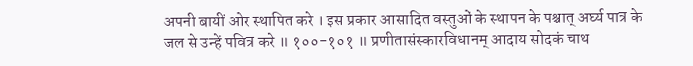अपनी बायीं ओर स्थापित करे । इस प्रकार आसादित वस्तुओं के स्थापन के पश्चात् अर्घ्य पात्र के जल से उन्हें पवित्र करे ॥ १००-१०१ ॥ प्रणीतासंस्कारविधानम् आदाय सोदकं चाथ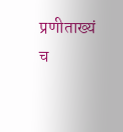प्रणीताख्यं च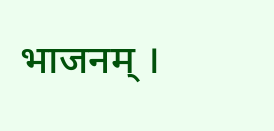भाजनम् ।